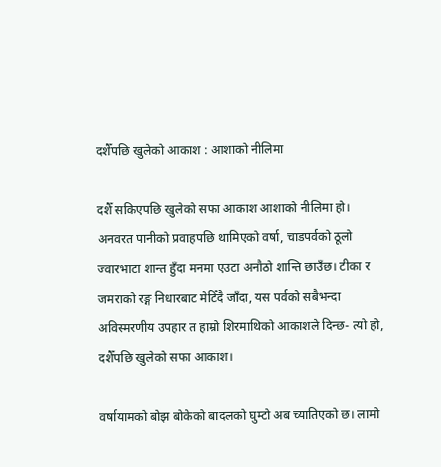दशैँपछि खुलेको आकाश : आशाको नीलिमा

दशैँ सकिएपछि खुलेको सफा आकाश आशाको नीलिमा हो। अनवरत पानीको प्रवाहपछि थामिएको वर्षा, चाडपर्वको ठूलो ज्वारभाटा शान्त हुँदा मनमा एउटा अनौठो शान्ति छाउँछ। टीका र जमराको रङ्ग निधारबाट मेटिँदै जाँदा, यस पर्वको सबैभन्दा अविस्मरणीय उपहार त हाम्रो शिरमाथिको आकाशले दिन्छ- त्यो हो, दशैँपछि खुलेको सफा आकाश।

वर्षायामको बोझ बोकेको बादलको घुम्टो अब च्यातिएको छ। लामो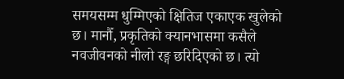समयसम्म धुम्मिएको क्षितिज एकाएक खुलेको छ। मानौँ, प्रकृतिको क्यानभासमा कसैले नवजीवनको नीलो रङ्ग छरिदिएको छ। त्यो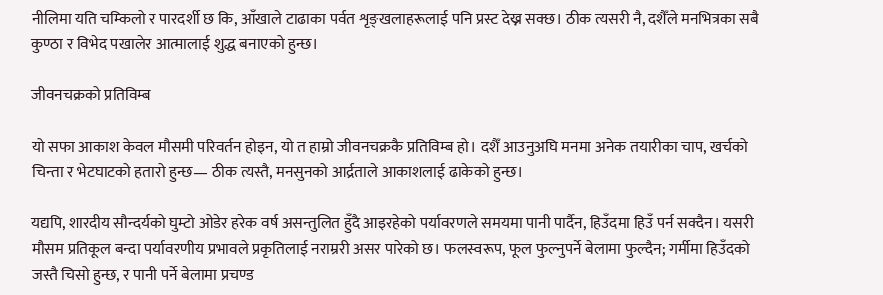नीलिमा यति चम्किलो र पारदर्शी छ कि, आँखाले टाढाका पर्वत शृङ्खलाहरूलाई पनि प्रस्ट देख्न सक्छ। ठीक त्यसरी नै, दशैँले मनभित्रका सबै कुण्ठा र विभेद पखालेर आत्मालाई शुद्ध बनाएको हुन्छ।

जीवनचक्रको प्रतिविम्ब

यो सफा आकाश केवल मौसमी परिवर्तन होइन, यो त हाम्रो जीवनचक्रकै प्रतिविम्ब हो। दशैँ आउनुअघि मनमा अनेक तयारीका चाप, खर्चको चिन्ता र भेटघाटको हतारो हुन्छ— ठीक त्यस्तै, मनसुनको आर्द्रताले आकाशलाई ढाकेको हुन्छ।

यद्यपि, शारदीय सौन्दर्यको घुम्टो ओडेर हरेक वर्ष असन्तुलित हुँदै आइरहेको पर्यावरणले समयमा पानी पार्दैन, हिउँदमा हिउँ पर्न सक्दैन। यसरी मौसम प्रतिकूल बन्दा पर्यावरणीय प्रभावले प्रकृतिलाई नराम्ररी असर पारेको छ। फलस्वरूप, फूल फुल्नुपर्ने बेलामा फुल्दैन; गर्मीमा हिउँदको जस्तै चिसो हुन्छ, र पानी पर्ने बेलामा प्रचण्ड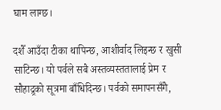घाम लाग्छ।

दशैँ आउँदा टीका थापिन्छ, आशीर्वाद लिइन्छ र खुसी साटिन्छ। यो पर्वले सबै अस्तव्यस्ततालाई प्रेम र सौहाद्र्रको सूत्रमा बाँधिदिन्छ। पर्वको समापनसँगै,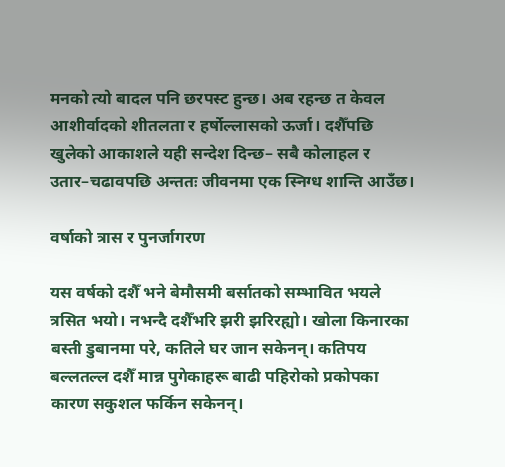मनको त्यो बादल पनि छरपस्ट हुन्छ। अब रहन्छ त केवल आशीर्वादको शीतलता र हर्षोल्लासको ऊर्जा। दशैँपछि खुलेको आकाशले यही सन्देश दिन्छ– सबै कोलाहल र उतार–चढावपछि अन्ततः जीवनमा एक स्निग्ध शान्ति आउँछ।

वर्षाको त्रास र पुनर्जागरण

यस वर्षको दशैँ भने बेमौसमी बर्सातको सम्भावित भयले त्रसित भयो। नभन्दै दशैँभरि झरी झरिरह्यो। खोला किनारका बस्ती डुबानमा परे, कतिले घर जान सकेनन्। कतिपय बल्लतल्ल दशैँ मान्न पुगेकाहरू बाढी पहिरोको प्रकोपका कारण सकुशल फर्किन सकेनन्।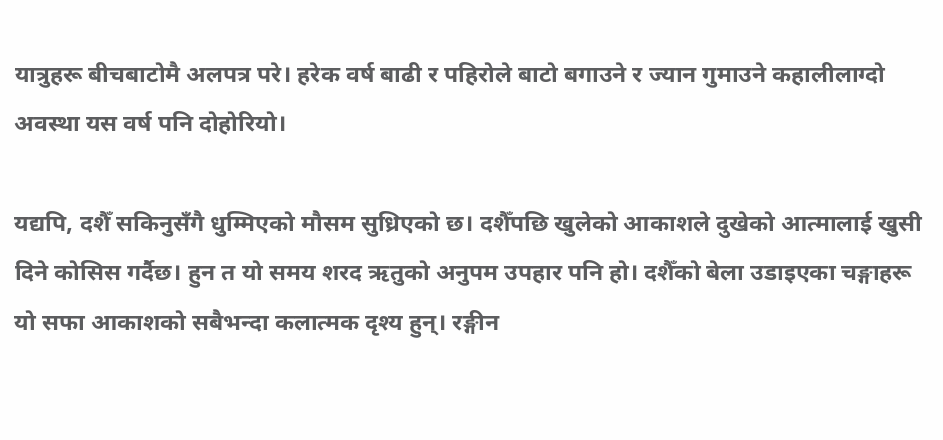यात्रुहरू बीचबाटोमै अलपत्र परे। हरेक वर्ष बाढी र पहिरोले बाटो बगाउने र ज्यान गुमाउने कहालीलाग्दो अवस्था यस वर्ष पनि दोहोरियो।

यद्यपि, दशैँ सकिनुसँगै धुम्मिएको मौसम सुध्रिएको छ। दशैँपछि खुलेको आकाशले दुखेको आत्मालाई खुसी दिने कोसिस गर्दैछ। हुन त यो समय शरद ऋतुको अनुपम उपहार पनि हो। दशैँको बेला उडाइएका चङ्गाहरू यो सफा आकाशको सबैभन्दा कलात्मक दृश्य हुन्। रङ्गीन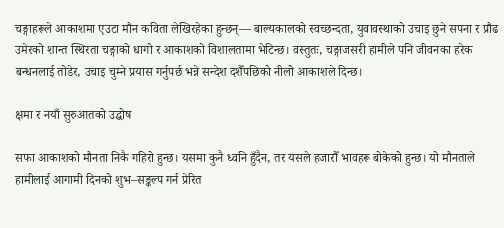चङ्गाहरूले आकाशमा एउटा मौन कविता लेखिरहेका हुन्छन्— बाल्यकालको स्वच्छन्दता, युवावस्थाको उचाइ छुने सपना र प्रौढ उमेरको शान्त स्थिरता चङ्गाको धागो र आकाशको विशालतामा भेटिन्छ। वस्तुतः, चङ्गाजसरी हामीले पनि जीवनका हरेक बन्धनलाई तोडेर, उचाइ चुम्ने प्रयास गर्नुपर्छ भन्ने सन्देश दशैँपछिको नीलो आकाशले दिन्छ।

क्षमा र नयाँ सुरुआतको उद्घोष

सफा आकाशको मौनता निकै गहिरो हुन्छ। यसमा कुनै ध्वनि हुँदैन, तर यसले हजारौँ भावहरू बोकेको हुन्छ। यो मौनताले हामीलाई आगामी दिनको शुभ–सङ्कल्प गर्न प्रेरित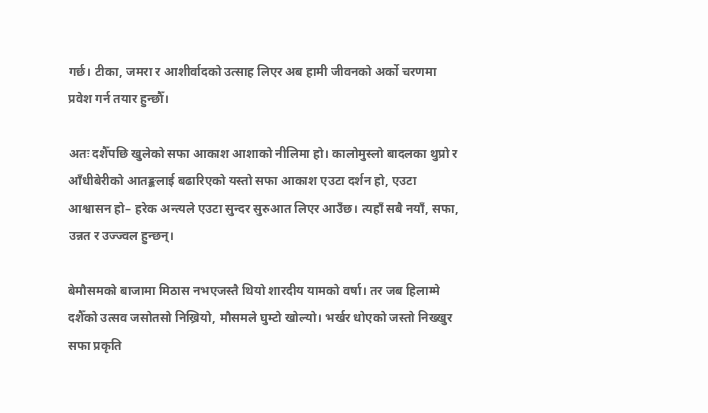गर्छ। टीका, जमरा र आशीर्वादको उत्साह लिएर अब हामी जीवनको अर्को चरणमा प्रवेश गर्न तयार हुन्छौँ।

अतः दशैँपछि खुलेको सफा आकाश आशाको नीलिमा हो। कालोमुस्लो बादलका थुप्रो र आँधीबेरीको आतङ्कलाई बढारिएको यस्तो सफा आकाश एउटा दर्शन हो, एउटा आश्वासन हो– हरेक अन्त्यले एउटा सुन्दर सुरुआत लिएर आउँछ। त्यहाँ सबै नयाँ, सफा, उन्नत र उज्ज्वल हुन्छन्।

बेमौसमको बाजामा मिठास नभएजस्तै थियो शारदीय यामको वर्षा। तर जब हिलाम्मे दशैँको उत्सव जसोतसो निख्रियो, मौसमले घुम्टो खोल्यो। भर्खर धोएको जस्तो निख्खुर सफा प्रकृति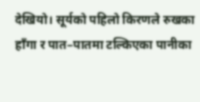देखियो। सूर्यको पहिलो किरणले रुखका हाँगा र पात–पातमा टल्किएका पानीका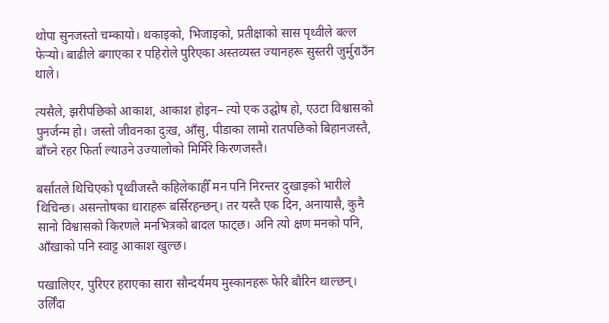थोपा सुनजस्तो चम्कायो। थकाइको, भिजाइको, प्रतीक्षाको सास पृथ्वीले बल्ल फेर्‍यो। बाढीले बगाएका र पहिरोले पुरिएका अस्तव्यस्त ज्यानहरू सुस्तरी जुर्मुराउँन थाले।

त्यसैले, झरीपछिको आकाश, आकाश होइन– त्यो एक उद्घोष हो, एउटा विश्वासको पुनर्जन्म हो। जस्तो जीवनका दुःख, आँसु, पीडाका लामो रातपछिको बिहानजस्तै, बाँच्ने रहर फिर्ता ल्याउने उज्यालोको मिर्मिरे किरणजस्तै।

बर्सातले थिचिएको पृथ्वीजस्तै कहिलेकाहीँ मन पनि निरन्तर दुखाइको भारीले थिचिन्छ। असन्तोषका धाराहरू बर्सिरहन्छन्। तर यस्तै एक दिन, अनायासै, कुनै सानो विश्वासको किरणले मनभित्रको बादल फाट्छ। अनि त्यो क्षण मनको पनि, आँखाको पनि स्वाट्ट आकाश खुल्छ।

पखालिएर, पुरिएर हराएका सारा सौन्दर्यमय मुस्कानहरू फेरि बौरिन थाल्छन्। उर्लिँदा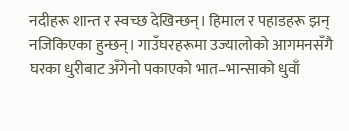नदीहरू शान्त र स्वच्छ देखिन्छन्। हिमाल र पहाडहरू झन् नजिकिएका हुन्छन्। गाउँघरहरूमा उज्यालोको आगमनसँगै घरका धुरीबाट अँगेनो पकाएको भात–भान्साको धुवाँ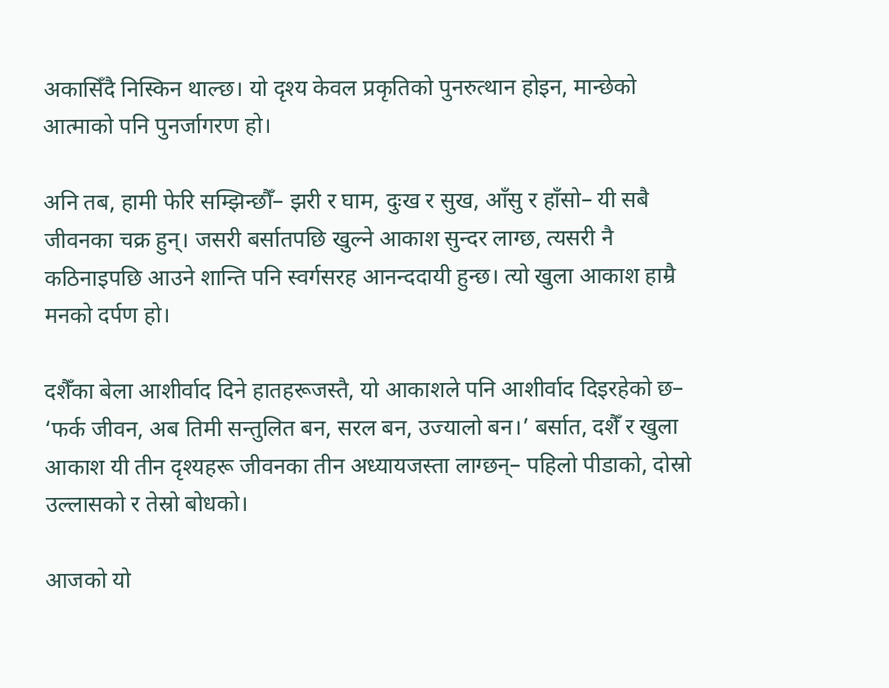अकासिँदै निस्किन थाल्छ। यो दृश्य केवल प्रकृतिको पुनरुत्थान होइन, मान्छेको आत्माको पनि पुनर्जागरण हो।

अनि तब, हामी फेरि सम्झिन्छौँ– झरी र घाम, दुःख र सुख, आँसु र हाँसो– यी सबै जीवनका चक्र हुन्। जसरी बर्सातपछि खुल्ने आकाश सुन्दर लाग्छ, त्यसरी नै कठिनाइपछि आउने शान्ति पनि स्वर्गसरह आनन्ददायी हुन्छ। त्यो खुला आकाश हाम्रै मनको दर्पण हो।

दशैँका बेला आशीर्वाद दिने हातहरूजस्तै, यो आकाशले पनि आशीर्वाद दिइरहेको छ– ‘फर्क जीवन, अब तिमी सन्तुलित बन, सरल बन, उज्यालो बन।’ बर्सात, दशैँ र खुला आकाश यी तीन दृश्यहरू जीवनका तीन अध्यायजस्ता लाग्छन्– पहिलो पीडाको, दोस्रो उल्लासको र तेस्रो बोधको।

आजको यो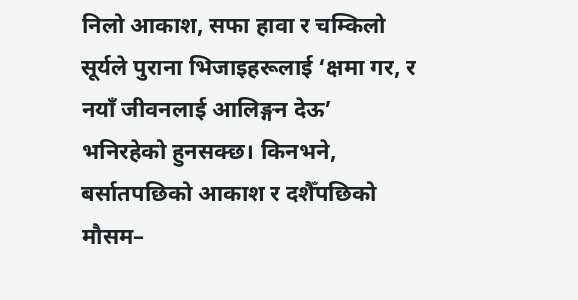निलो आकाश, सफा हावा र चम्किलो सूर्यले पुराना भिजाइहरूलाई ‘क्षमा गर, र नयाँ जीवनलाई आलिङ्गन देऊ’ भनिरहेको हुनसक्छ। किनभने, बर्सातपछिको आकाश र दशैँपछिको मौसम–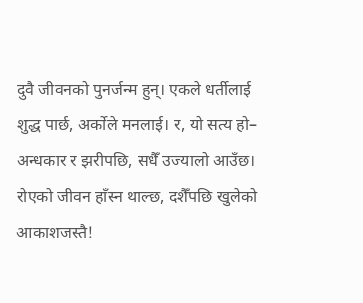दुवै जीवनको पुनर्जन्म हुन्। एकले धर्तीलाई शुद्ध पार्छ, अर्कोले मनलाई। र, यो सत्य हो– अन्धकार र झरीपछि, सधैँ उज्यालो आउँछ। रोएको जीवन हाँस्न थाल्छ, दशैँपछि खुलेको आकाशजस्तै!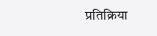प्रतिक्रिया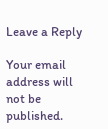Leave a Reply

Your email address will not be published.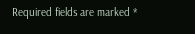Required fields are marked *